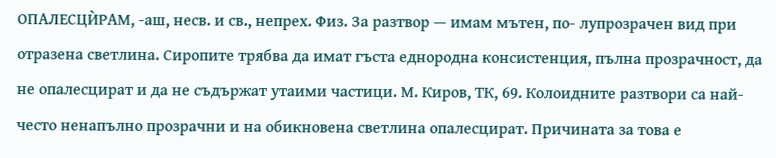ОПАЛЕСЦЍРАМ, -аш, несв. и св., непрех. Физ. За разтвор — имам мътен, по- лупрозрачен вид при отразена светлина. Сиропите трябва да имат гъста еднородна консистенция, пълна прозрачност, да не опалесцират и да не съдържат утаими частици. М. Киров, ТК, 69. Колоидните разтвори са най-често ненапълно прозрачни и на обикновена светлина опалесцират. Причината за това е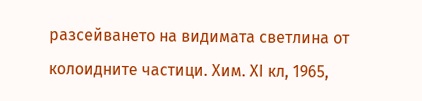разсейването на видимата светлина от колоидните частици. Хим. ХI кл, 1965,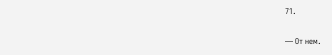71.

— От нем.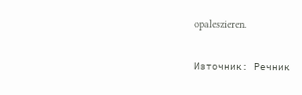opaleszieren.


Източник: Речник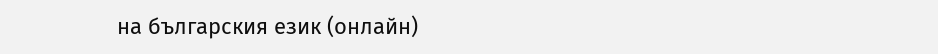на българския език (онлайн)